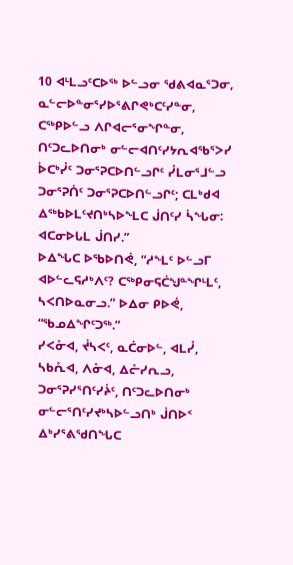10 ᐊᒻᒪᓗᑦᑕᐅᖅ ᐅᓪᓗᓂ ᖁᕕᐊᓇᕐᑐᓂ, ᓇᓪᓕᐅᓐᓂᕐᓯᐅᕐᕕᒋᕙᒃᑕᑦᓯᓐᓂ, ᑕᖅᑭᐅᓪᓗ ᐱᒋᐊᓕᕐᓂᖏᓐᓂ, ᑎᑦᑐᓚᐅᑎᓂᒃ ᓂᓪᓕᐊᑎᑦᓯᔭᕆᐊᖃᕐᐳᓯ ᐆᑕᒃᓮᑦ ᑐᓂᕐᕈᑕᐅᑎᓪᓗᒋᑦ ᓮᒪᓂᕐᒧᓪᓗ ᑐᓂᕐᕈᑏᑦ ᑐᓂᕐᕈᑕᐅᑎᓪᓗᒋᑦ; ᑕᒪᒃᑯᐊ ᐃᖅᑲᐅᒪᑦᔪᑎᒃᓴᐅᖕᒪᑕ ᒎᑎᑦᓯ ᓵᖓᓂ: ᐊᑕᓂᐅᒐᒪ ᒎᑎᓯ.”
ᐅᐃᖓᑕ ᐅᖃᐅᑎᕚ, “ᓱᖕᒪᑦ ᐅᓪᓗᒥ ᐊᐅᓪᓚᕋᓱᒃᐱᑦ? ᑕᖅᑭᓂᕋᑖᖑᓐᖏᒻᒪᑦ, ᓴᐸᑎᐅᓇᓂᓗ.” ᐅᐃᓂ ᑭᐅᕚ, “ᖃᓄᐃᖏᑦᑐᖅ.”
ᓯᐸᓁᐊ, ᔫᓴᐸᑦ, ᓇᑖᓂᐅᓪ, ᐊᒪᓮ, ᓴᑲᕅᐊ, ᐱᓁᐊ, ᐃᓔᓯᕆᓗ, ᑐᓂᕐᕈᓯᕐᑎᑦᓯᔩᑦ, ᑎᑦᑐᓚᐅᑎᓂᒃ ᓂᓪᓕᕐᑎᑦᓯᔪᒃᓴᐅᓪᓗᑎᒃ ᒎᑎᐅᑉ ᐃᒃᓯᕐᕕᖁᑎᖓᑕ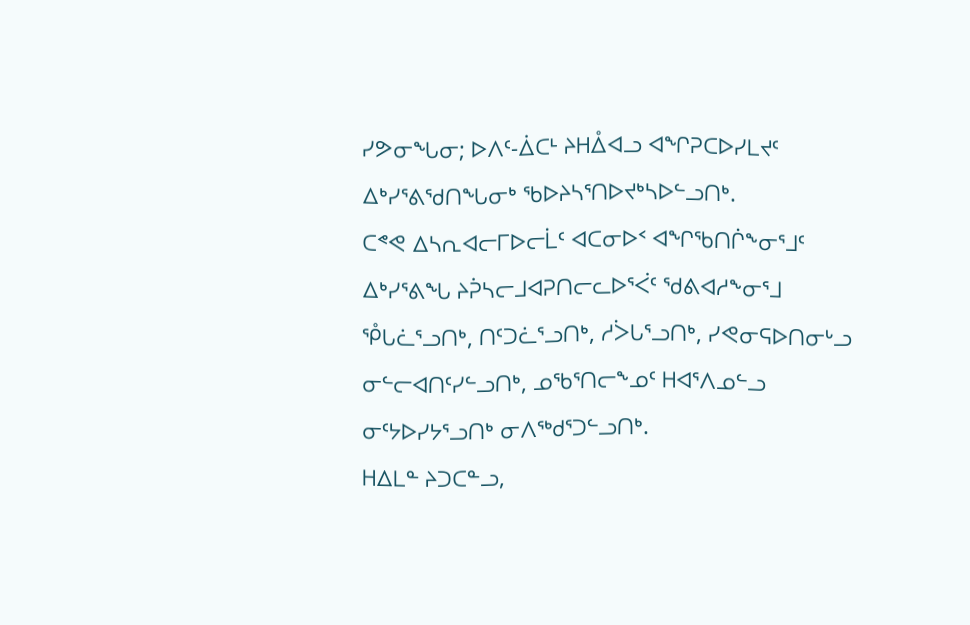ᓯᕗᓂᖓᓂ; ᐅᐱᑦ-ᐄᑕᒻ ᔨᕼᐂᐊᓗ ᐊᖏᕈᑕᐅᓯᒪᔪᑦ ᐃᒃᓯᕐᕕᖁᑎᖓᓂᒃ ᖃᐅᔨᓴᕐᑎᐅᔪᒃᓴᐅᓪᓗᑎᒃ.
ᑕᕝᕙ ᐃᓴᕆᐊᓕᒥᐅᓕᒫᑦ ᐊᑕᓂᐅᑉ ᐊᖏᖃᑎᒌᖕᓂᕐᒧᑦ ᐃᒃᓯᕐᕕᖓ ᔨᕉᓴᓕᒧᐊᕈᑎᓕᓚᐅᕐᐹᑦ ᖁᕕᐊᓱᖕᓂᕐᒧ ᕾᒐᓛᕐᓗᑎᒃ, ᑎᑦᑐᓛᕐᓗᑎᒃ, ᓱᐴᒐᕐᓗᑎᒃ, ᓯᕙᓂᕋᐅᑎᓂᒡᓗ ᓂᓪᓕᐊᑎᑦᓯᓪᓗᑎᒃ, ᓄᖃᕐᑎᓕᖕᓄᑦ ᕼᐊᕐᐱᓄᓪᓗ ᓂᑦᔭᐅᓯᔭᕐᓗᑎᒃ ᓂᐱᖅᑯᕐᑐᓪᓗᑎᒃ.
ᕼᐃᒪᓐ ᔨᑐᑕᓐᓗ,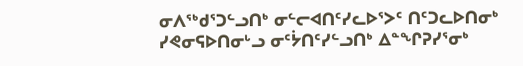ᓂᐱᖅᑯᕐᑐᓪᓗᑎᒃ ᓂᓪᓕᐊᑎᑦᓯᓚᐅᕐᐳᑦ ᑎᑦᑐᓚᐅᑎᓂᒃ ᓯᕙᓂᕋᐅᑎᓂᒡᓗ ᓂᑦᔮᑎᑦᓯᓪᓗᑎᒃ ᐃᓐᖏᕈᓯᕐᓂᒃ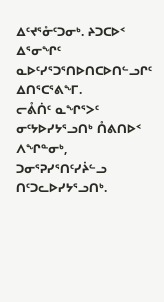ᐃᑦᔪᕐᓁᑦᑐᓂᒃ. ᔨᑐᑕᐅᑉ ᐃᕐᓂᖏᑦ ᓇᐅᑦᓯᕐᑐᕐᑎᐅᑎᑕᐅᑎᓪᓗᒋᑦ ᐃᑎᕐᑕᕐᕕᖕᒥ.
ᓕᕔᑏᑦ ᓇᖏᕐᐳᑦ ᓂᑦᔭᐅᓯᔭᕐᓗᑎᒃ ᑍᕕᑎᐅᑉ ᐱᖏᓐᓂᒃ, ᑐᓂᕐᕈᓯᕐᑎᑦᓯᔩᓪᓗ ᑎᑦᑐᓚᐅᓯᔭᕐᓗᑎᒃ.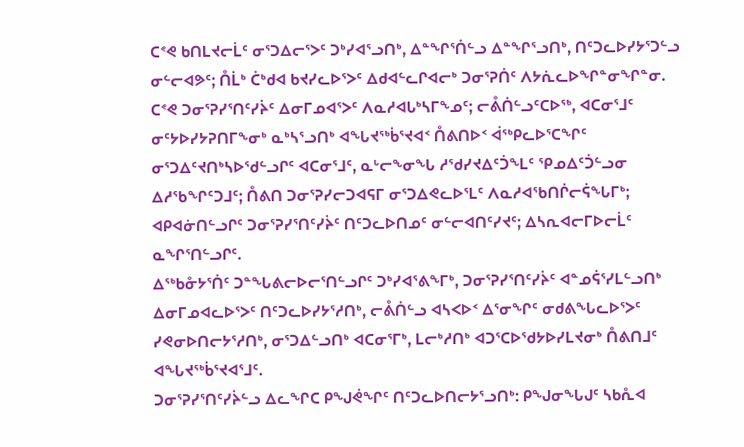ᑕᕝᕙ ᑲᑎᒪᔪᓕᒫᑦ ᓂᕐᑐᐃᓕᕐᐳᑦ ᑐᒃᓯᐊᕐᓗᑎᒃ, ᐃᓐᖏᕐᑏᓪᓗ ᐃᓐᖏᕐᓗᑎᒃ, ᑎᑦᑐᓚᐅᓯᔭᕐᑐᓪᓗ ᓂᓪᓕᐊᕗᑦ; ᑍᒫᒃ ᑖᒃᑯᐊ ᑲᔪᓯᓚᐅᕐᐳᑦ ᐃᑯᐊᓪᓚᒋᐊᓕᒃ ᑐᓂᕐᕈᑏᑦ ᐱᔭᕇᓚᐅᖏᓐᓂᖏᓐᓂ.
ᑕᕝᕙ ᑐᓂᕐᕈᓯᕐᑎᑦᓯᔩᑦ ᐃᓂᒥᓄᐊᕐᐳᑦ ᐱᓇᓱᐊᒐᒃᓴᒥᖕᓄᑦ; ᓕᕔᑏᓪᓗᑦᑕᐅᖅ, ᐊᑕᓂᕐᒧᑦ ᓂᑦᔭᐅᓯᔭᕈᑎᒥᖕᓂᒃ ᓇᒃᓴᕐᓗᑎᒃ ᐊᖓᔪᖅᑳᕐᔪᐊᑉ ᑍᕕᑎᐅᑉ ᐋᖅᑭᓚᐅᕐᑕᖏᑦ ᓂᕐᑐᐃᑦᔪᑎᒃᓴᐅᖁᓪᓗᒋᑦ ᐊᑕᓂᕐᒧᑦ, ᓇᒡᓕᖕᓂᖓ ᓱᖁᓯᔪᐃᑦᑑᖕᒪᑦ ᕿᓄᐃᑦᑑᓪᓗᓂ ᐃᓱᖃᖏᑦᑐᒧᑦ; ᑍᕕᑎ ᑐᓂᕐᕈᓯᓕᑐᐊᕋᒥ ᓂᕐᑐᐃᕙᓚᐅᕐᒪᑦ ᐱᓇᓱᐊᖃᑎᒌᓕᕌᖓᒥᒃ; ᐊᑭᐊᓃᑎᓪᓗᒋᑦ ᑐᓂᕐᕈᓯᕐᑎᑦᓯᔩᑦ ᑎᑦᑐᓚᐅᑎᓄᑦ ᓂᓪᓕᐊᑎᑦᓯᔪᑦ; ᐃᓴᕆᐊᓕᒥᐅᓕᒫᑦ ᓇᖏᕐᑎᓪᓗᒋᑦ.
ᐃᖅᑲᓁᔭᕐᑏᑦ ᑐᓐᖓᕕᓕᐅᓕᕐᑎᓪᓗᒋᑦ ᑐᒃᓯᐊᕐᕕᖕᒥᒃ, ᑐᓂᕐᕈᓯᕐᑎᑦᓯᔩᑦ ᐊᓐᓄᕌᕐᓯᒪᓪᓗᑎᒃ ᐃᓂᒥᓄᐊᓚᐅᕐᐳᑦ ᑎᑦᑐᓚᐅᓯᔭᕐᓱᑎᒃ, ᓕᕔᑏᓪᓗ ᐊᓴᐸᐅᑉ ᐃᕐᓂᖏᑦ ᓂᑯᕕᖓᓚᐅᕐᐳᑦ ᓯᕙᓂᐅᑎᓕᔭᕐᓱᑎᒃ, ᓂᕐᑐᐃᓪᓗᑎᒃ ᐊᑕᓂᕐᒥᒃ, ᒪᓕᒃᓱᑎᒃ ᐊᑐᕐᑕᐅᖁᔭᐅᓯᒪᔪᓂᒃ ᑍᕕᑎᒧᑦ ᐊᖓᔪᖅᑳᕐᔪᐊᕐᒧᑦ.
ᑐᓂᕐᕈᓯᕐᑎᑦᓯᔩᓪᓗ ᐃᓚᖏᑕ ᑭᖑᕚᖏᑦ ᑎᑦᑐᓚᐅᑎᓕᔭᕐᓗᑎᒃ: ᑭᖑᓂᖓᒍᑦ ᓴᑲᕅᐊ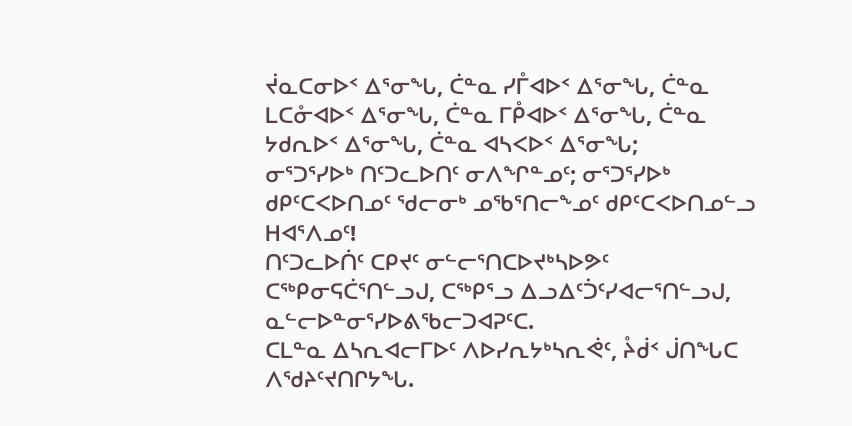ᔫᓇᑕᓂᐅᑉ ᐃᕐᓂᖓ, ᑖᓐᓇ ᓯᒤᐊᐅᑉ ᐃᕐᓂᖓ, ᑖᓐᓇ ᒪᑕᓁᐊᐅᑉ ᐃᕐᓂᖓ, ᑖᓐᓇ ᒥᑬᐊᐅᑉ ᐃᕐᓂᖓ, ᑖᓐᓇ ᔭᑯᕆᐅᑉ ᐃᕐᓂᖓ, ᑖᓐᓇ ᐊᓴᐸᐅᑉ ᐃᕐᓂᖓ;
ᓂᕐᑐᕐᓯᐅᒃ ᑎᑦᑐᓚᐅᑎᑦ ᓂᐱᖏᓐᓄᑦ; ᓂᕐᑐᕐᓯᐅᒃ ᑯᑭᑦᑕᐸᐅᑎᓄᑦ ᖁᓕᓂᒃ ᓄᖃᕐᑎᓕᖕᓄᑦ ᑯᑭᑦᑕᐸᐅᑎᓄᓪᓗ ᕼᐊᕐᐱᓄᑦ!
ᑎᑦᑐᓚᐅᑏᑦ ᑕᑭᔪᑦ ᓂᓪᓕᕐᑎᑕᐅᔪᒃᓴᐅᕗᑦ ᑕᖅᑭᓂᕋᑖᕐᑎᓪᓗᒍ, ᑕᖅᑭᕐᓗ ᐃᓗᐃᑦᑑᑦᓯᐊᓕᕐᑎᓪᓗᒍ, ᓇᓪᓕᐅᓐᓂᕐᓯᐅᕕᖃᓕᑐᐊᕈᑦᑕ.
ᑕᒪᓐᓇ ᐃᓴᕆᐊᓕᒥᐅᑦ ᐱᐅᓯᕆᔭᒃᓴᕆᕚᑦ, ᔧᑰᑉ ᒎᑎᖓᑕ ᐱᖁᔨᑦᔪᑎᒋᔭᖓ.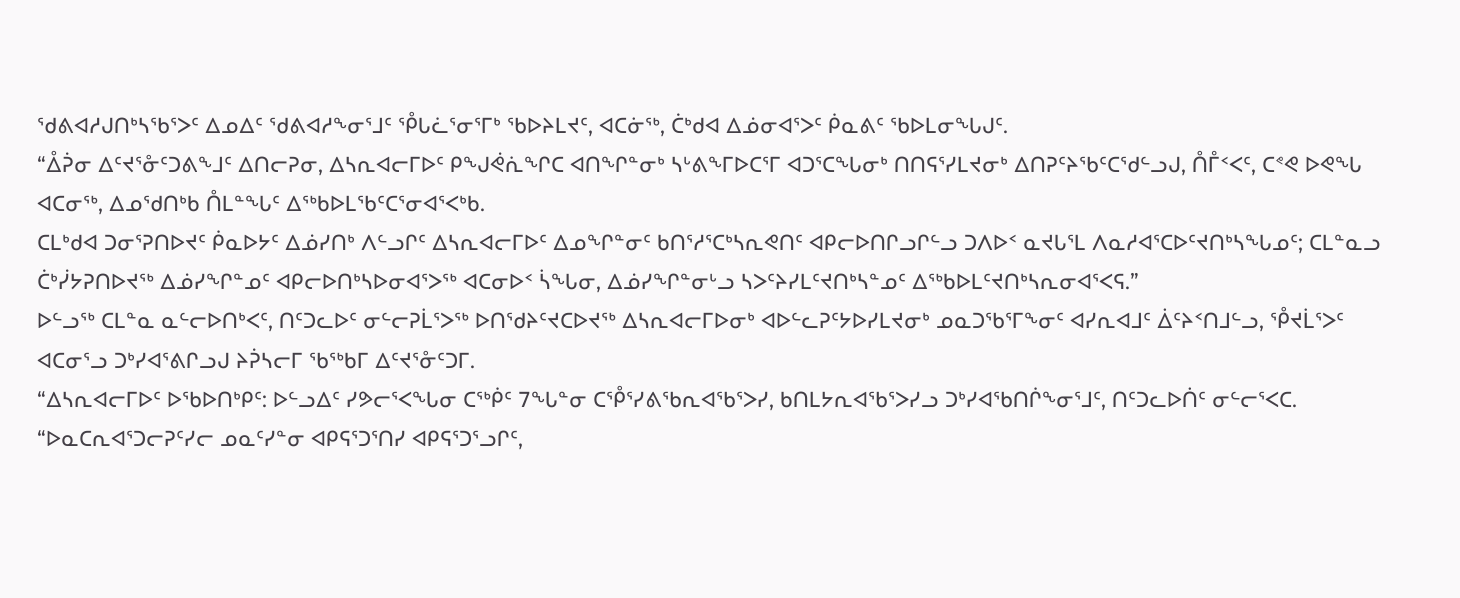ᖁᕕᐊᓱᒍᑎᒃᓴᖃᕐᐳᑦ ᐃᓄᐃᑦ ᖁᕕᐊᓱᖕᓂᕐᒧᑦ ᕾᒐᓛᕐᓂᕐᒥᒃ ᖃᐅᔨᒪᔪᑦ, ᐊᑕᓃᖅ, ᑖᒃᑯᐊ ᐃᓅᓂᐊᕐᐳᑦ ᑮᓇᕕᑦ ᖃᐅᒪᓂᖓᒍᑦ.
“ᐂᕉᓂ ᐃᑦᔪᕐᓁᑦᑐᕕᖕᒧᑦ ᐃᑎᓕᕈᓂ, ᐃᓴᕆᐊᓕᒥᐅᑦ ᑭᖑᕚᕇᖏᑕ ᐊᑎᖏᓐᓂᒃ ᓴᒡᕕᖕᒥᐅᑕᕐᒥ ᐊᑐᕐᑕᖓᓂᒃ ᑎᑎᕋᕐᓯᒪᔪᓂᒃ ᐃᑎᕈᑦᔨᖃᑦᑕᖁᓪᓗᒍ, ᑍᒤᑉᐸᑦ, ᑕᕝᕙ ᐅᕙᖓ ᐊᑕᓂᖅ, ᐃᓄᖁᑎᒃᑲ ᑍᒪᓐᖓᑦ ᐃᖅᑲᐅᒪᖃᑦᑕᕐᓂᐊᕐᐸᒃᑲ.
ᑕᒪᒃᑯᐊ ᑐᓂᕐᕈᑎᐅᔪᑦ ᑮᓇᐅᔭᑦ ᐃᓅᓯᑎᒃ ᐱᓪᓗᒋᑦ ᐃᓴᕆᐊᓕᒥᐅᑦ ᐃᓄᖏᓐᓂᑦ ᑲᑎᕐᓱᕐᑕᒃᓴᕆᕙᑎᑦ ᐊᑭᓕᐅᑎᒋᓗᒋᓪᓗ ᑐᐱᐅᑉ ᓇᔪᒐᕐᒪ ᐱᓇᓱᐊᕐᑕᐅᑦᔪᑎᒃᓴᖓᓄᑦ; ᑕᒪᓐᓇᓗ ᑖᒃᓰᔭᕈᑎᐅᔪᖅ ᐃᓅᓯᖏᓐᓄᑦ ᐊᑭᓕᐅᑎᒃᓴᐅᓂᐊᕐᐳᖅ ᐊᑕᓂᐅᑉ ᓵᖓᓂ, ᐃᓅᓯᖏᓐᓂᒡᓗ ᓴᐳᑦᔨᓯᒪᑦᔪᑎᒃᓴᓐᓄᑦ ᐃᖅᑲᐅᒪᑦᔪᑎᒃᓴᕆᓂᐊᕐᐸᕋ.”
ᐅᓪᓗᖅ ᑕᒪᓐᓇ ᓇᓪᓕᐅᑎᒃᐸᑦ, ᑎᑦᑐᓚᐅᑦ ᓂᓪᓕᕈᒫᕐᐳᖅ ᐅᑎᖁᔨᑦᔪᑕᐅᔪᖅ ᐃᓴᕆᐊᓕᒥᐅᓂᒃ ᐊᐅᓪᓚᕈᑦᔭᐅᓯᒪᔪᓂᒃ ᓄᓇᑐᖃᕐᒥᖕᓂᑦ ᐊᓯᕆᐊᒧᑦ ᐄᑦᔨᑉᑎᒧᓪᓗ, ᕾᔪᒫᕐᐳᑦ ᐊᑕᓂᕐᓗ ᑐᒃᓯᐊᕐᕕᒋᓗᒍ ᔨᕉᓴᓕᒥ ᖃᖅᑲᒥ ᐃᑦᔪᕐᓁᑦᑐᒥ.
“ᐃᓴᕆᐊᓕᒥᐅᑦ ᐅᖃᐅᑎᒃᑭᑦ: ᐅᓪᓗᐃᑦ ᓯᕗᓕᕐᐸᖓᓂ ᑕᖅᑮᑦ 7ᖓᓐᓂ ᑕᕾᕐᓯᕕᖃᕆᐊᖃᕐᐳᓯ, ᑲᑎᒪᔭᕆᐊᖃᕐᐳᓯᓗ ᑐᒃᓯᐊᖃᑎᒌᖕᓂᕐᒧᑦ, ᑎᑦᑐᓚᐅᑏᑦ ᓂᓪᓕᕐᐸᑕ.
“ᐅᓇᑕᕆᐊᕐᑐᓕᕈᑦᓯᓕ ᓄᓇᑦᓯᓐᓂ ᐊᑭᕋᕐᑐᕐᑎᓯ ᐊᑭᕋᕐᑐᕐᓗᒋᑦ,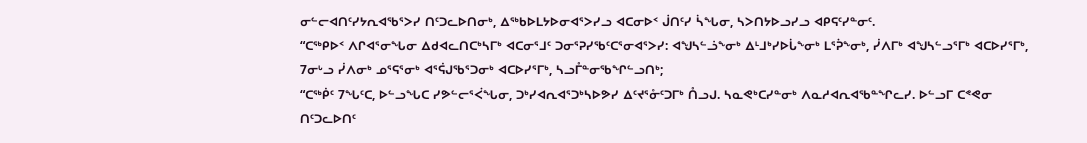ᓂᓪᓕᐊᑎᑦᓯᔭᕆᐊᖃᕐᐳᓯ ᑎᑦᑐᓚᐅᑎᓂᒃ, ᐃᖅᑲᐅᒪᔭᐅᓂᐊᕐᐳᓯᓗ ᐊᑕᓂᐅᑉ ᒎᑎᑦᓯ ᓵᖓᓂ, ᓴᐳᑎᔭᐅᓗᓯᓗ ᐊᑭᕋᑦᓯᓐᓂᑦ.
“ᑕᖅᑭᐅᑉ ᐱᒋᐊᕐᓂᖓᓂ ᐃᑯᐊᓚᑎᑕᒃᓴᒥᒃ ᐊᑕᓂᕐᒧᑦ ᑐᓂᕐᕈᓯᖃᑦᑕᕐᓂᐊᕐᐳᓯ: ᐊᖑᓴᓪᓘᖕᓂᒃ ᐃᒻᒧᒃᓯᐅᒑᖕᓂᒃ ᒪᕐᕉᖕᓂᒃ, ᓰᐱᒥᒃ ᐊᖑᓴᓪᓗᕐᒥᒃ ᐊᑕᐅᓯᕐᒥᒃ, 7ᓂᒡᓗ ᓰᐱᓂᒃ ᓄᕐᕋᕐᓂᒃ ᐊᕐᕌᒍᖃᕐᑐᓂᒃ ᐊᑕᐅᓯᕐᒥᒃ, ᓴᓗᒤᓐᓂᖃᖏᓪᓗᑎᒃ;
“ᑕᖅᑮᑦ 7ᖓᑦᑕ, ᐅᓪᓗᖓᑕ ᓯᕗᓪᓕᕐᐹᖓᓂ, ᑐᒃᓯᐊᕆᐊᕐᑐᒃᓴᐅᕗᓯ ᐃᑦᔪᕐᓁᑦᑐᒥᒃ ᑍᓗᒍ. ᓴᓇᕙᒃᑕᓯᓐᓂᒃ ᐱᓇᓱᐊᕆᐊᖃᓐᖏᓚᓯ. ᐅᓪᓗᒥ ᑕᕝᕙᓂ ᑎᑦᑐᓚᐅᑎᑦ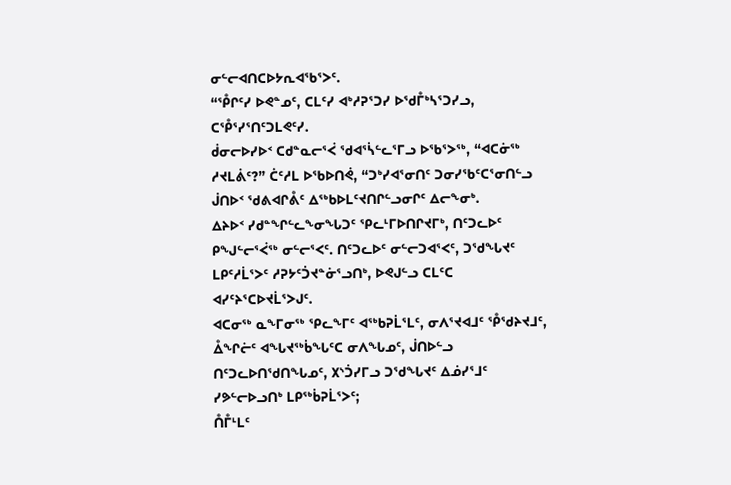ᓂᓪᓕᐊᑎᑕᐅᔭᕆᐊᖃᕐᐳᑦ.
“ᕾᒋᑦᓯ ᐅᕙᓐᓄᑦ, ᑕᒪᑦᓯ ᐊᒃᓱᕈᕐᑐᓯ ᐅᖁᒤᒃᓴᕐᑐᓯᓗ, ᑕᕾᕐᓯᕐᑎᑦᑐᒪᕙᑦᓯ.
ᑰᓂᓕᐅᓯᐅᑉ ᑕᑯᓐᓇᓕᕐᐹ ᖁᐊᕐᓵᓪᓚᕐᒥᓗ ᐅᖃᕐᐳᖅ, “ᐊᑕᓃᖅ ᓱᔪᒪᕖᑦ?” ᑖᑦᓱᒪ ᐅᖃᐅᑎᕚ, “ᑐᒃᓯᐊᕐᓂᑎᑦ ᑐᓂᓯᖃᑦᑕᕐᓂᑎᓪᓗ ᒎᑎᐅᑉ ᖁᕕᐊᒋᕔᑦ ᐃᖅᑲᐅᒪᑦᔪᑎᒋᓪᓗᓂᒋᑦ ᐃᓕᖕᓂᒃ.
ᐃᔨᐅᑉ ᓯᑯᓐᖏᓪᓚᖕᓂᖓᑐᑦ ᕿᓚᒻᒥᐅᑎᒋᔪᒥᒃ, ᑎᑦᑐᓚᐅᑦ ᑭᖑᓪᓕᕐᐹᖅ ᓂᓪᓕᕐᐸᑦ. ᑎᑦᑐᓚᐅᑦ ᓂᓪᓕᑐᐊᕐᐸᑦ, ᑐᖁᖓᔪᑦ ᒪᑭᑦᓱᒫᕐᐳᑦ ᓱᕈᔭᑦᑑᔪᓐᓃᕐᓗᑎᒃ, ᐅᕙᒍᓪᓗ ᑕᒪᑦᑕ ᐊᓯᑦᔨᕐᑕᐅᔪᒫᕐᐳᒍᑦ.
ᐊᑕᓂᖅ ᓇᖕᒥᓂᖅ ᕿᓚᖕᒥᑦ ᐊᖅᑲᕈᒫᕐᒪᑦ, ᓂᐱᕐᔪᐊᒧᑦ ᕾᖁᔨᔪᒧᑦ, ᐂᖏᓖᑦ ᐊᖓᔪᖅᑳᖓᑦᑕ ᓂᐱᖓᓄᑦ, ᒎᑎᐅᓪᓗ ᑎᑦᑐᓚᐅᑎᖁᑎᖓᓄᑦ, ᙭ᔅᑑᓯᒥᓗ ᑐᖁᖓᔪᑦ ᐃᓅᓯᕐᒧᑦ ᓯᕗᓪᓕᐅᓗᑎᒃ ᒪᑭᖅᑳᕈᒫᕐᐳᑦ;
ᑍᒤᒻᒪᑦ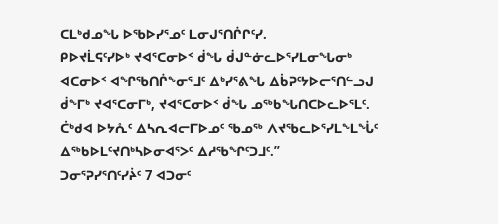ᑕᒪᒃᑯᓄᖓ ᐅᖃᐅᓯᕐᓄᑦ ᒪᓂᒍᕐᑎᒌᒋᑦᓯ.
ᑭᐅᔪᒫᕋᑦᓯᐅᒃ ᔪᐊᕐᑕᓂᐅᑉ ᑰᖓ ᑰᒍᓐᓃᓚᐅᕐᓯᒪᓂᖓᓂᒃ ᐊᑕᓂᐅᑉ ᐊᖏᖃᑎᒌᖕᓂᕐᒧᑦ ᐃᒃᓯᕐᕕᖓ ᐃᑳᕈᑦᔭᐅᓕᕐᑎᓪᓗᒍ ᑰᖕᒥᒃ ᔪᐊᕐᑕᓂᒥᒃ, ᔪᐊᕐᑕᓂᐅᑉ ᑰᖓ ᓄᖅᑲᖓᑎᑕᐅᓚᐅᕐᒪᑦ. ᑖᒃᑯᐊ ᐅᔭᕅᑦ ᐃᓴᕆᐊᓕᒥᐅᓄᑦ ᖃᓄᖅ ᐱᔪᖃᓚᐅᕐᓯᒪᖕᒪᖔᑦ ᐃᖅᑲᐅᒪᑦᔪᑎᒃᓴᐅᓂᐊᕐᐳᑦ ᐃᓱᖃᖏᑦᑐᒧᑦ.”
ᑐᓂᕐᕈᓯᕐᑎᑦᓯᔩᑦ 7 ᐊᑐᓂᑦ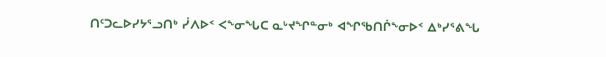ᑎᑦᑐᓚᐅᓯᔭᕐᓗᑎᒃ ᓰᐱᐅᑉ ᐸᖕᓂᖓᑕ ᓇᒡᔪᖏᓐᓂᒃ ᐊᖏᖃᑎᒌᖕᓂᐅᑉ ᐃᒃᓯᕐᕕᖓ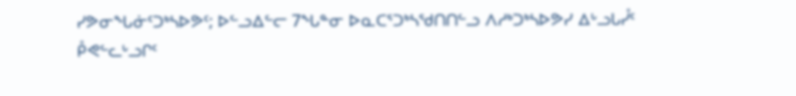ᓯᕗᓂᖓᓃᑦᑐᒃᓴᐅᕗᑦ; ᐅᓪᓗᐃᓪᓕ 7ᖓᓐᓂ ᐅᓇᑕᕐᑐᒃᓴᖁᑎᑎᓪᓗ ᐱᓱᒃᑐᒃᓴᐅᕗᓯ ᐃᒡᓗᒐᓮᑦ ᑬᕙᓪᓚᒡᓗᒋᑦ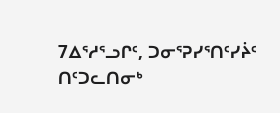7ᐃᕐᓱᕐᓗᒋᑦ, ᑐᓂᕐᕈᓯᕐᑎᑦᓯᔩᑦ ᑎᑦᑐᓚᑎᓂᒃ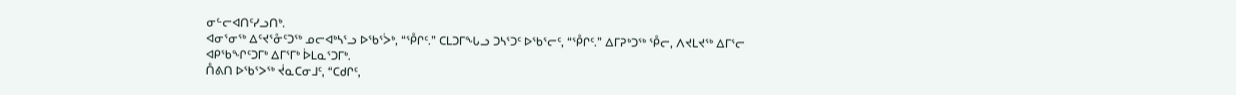ᓂᓪᓕᐊᑎᑦᓯᓗᑎᒃ.
ᐊᓂᕐᓂᖅ ᐃᑦᔪᕐᓁᑦᑐᖅ ᓄᓕᐊᒃᓴᕐᓗ ᐅᖃᕐᐴᒃ, “ᕾᒋᑦ.” ᑕᒪᑐᒥᖓᓗ ᑐᓴᕐᑐᑦ ᐅᖃᕐᓕᑦ, “ᕾᒋᑦ.” ᐃᒥᕈᒃᑐᖅ ᕾᓕ, ᐱᔪᒪᔪᖅ ᐃᒥᕐᓕ ᐊᑭᖃᖏᑦᑐᒥᒃ ᐃᒥᕐᒥᒃ ᐆᒪᓇᕐᑐᒥᒃ.
ᑍᕕᑎ ᐅᖃᕐᐳᖅ ᔫᓇᑕᓂᒧᑦ, “ᑕᑯᒋᑦ,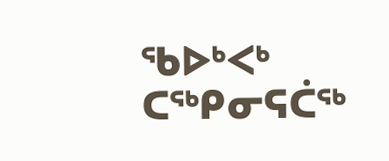ᖃᐅᒃᐸᒃ ᑕᖅᑭᓂᕋᑖᖅ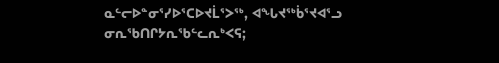ᓇᓪᓕᐅᓐᓂᕐᓯᐅᕐᑕᐅᔪᒫᕐᐳᖅ, ᐊᖓᔪᖅᑳᕐᔪᐊᕐᓗ ᓂᕆᖃᑎᒋᔭᕆᖃᓪᓚᕆᒃᐸᕋ;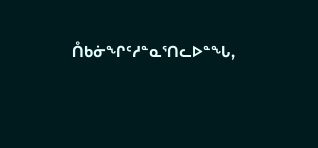ᑍᑲᓃᖏᑦᓱᓐᓇᕐᑎᓚᐅᓐᖓ,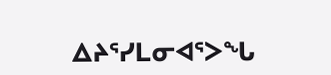ᐃᔨᕐᓯᒪᓂᐊᕐᐳᖓ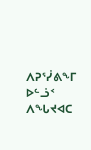ᐱᕈᕐᓰᕕᖕᒥ ᐅᓪᓘᑉ ᐱᖓᔪᐊᑕ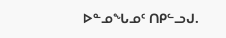ᐅᓐᓄᖓᓄᑦ ᑎᑭᓪᓗᒍ.